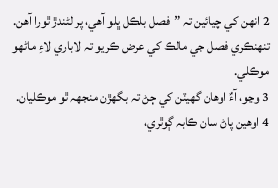2 انھن کي چيائين تہ ”فصل بلڪل ڀلو آھي، پر لڻندڙ ٿورا آھن. تنھنڪري فصل جي مالڪ کي عرض ڪريو تہ لاباري لاءِ ماڻھو موڪلي.
3 وڃو، آءٌ اوھان گھيٽن کي ڄڻ تہ بگھڙن منجھہ ٿو موڪليان.
4 اوھين پاڻ سان ڪابہ ڳوٿري،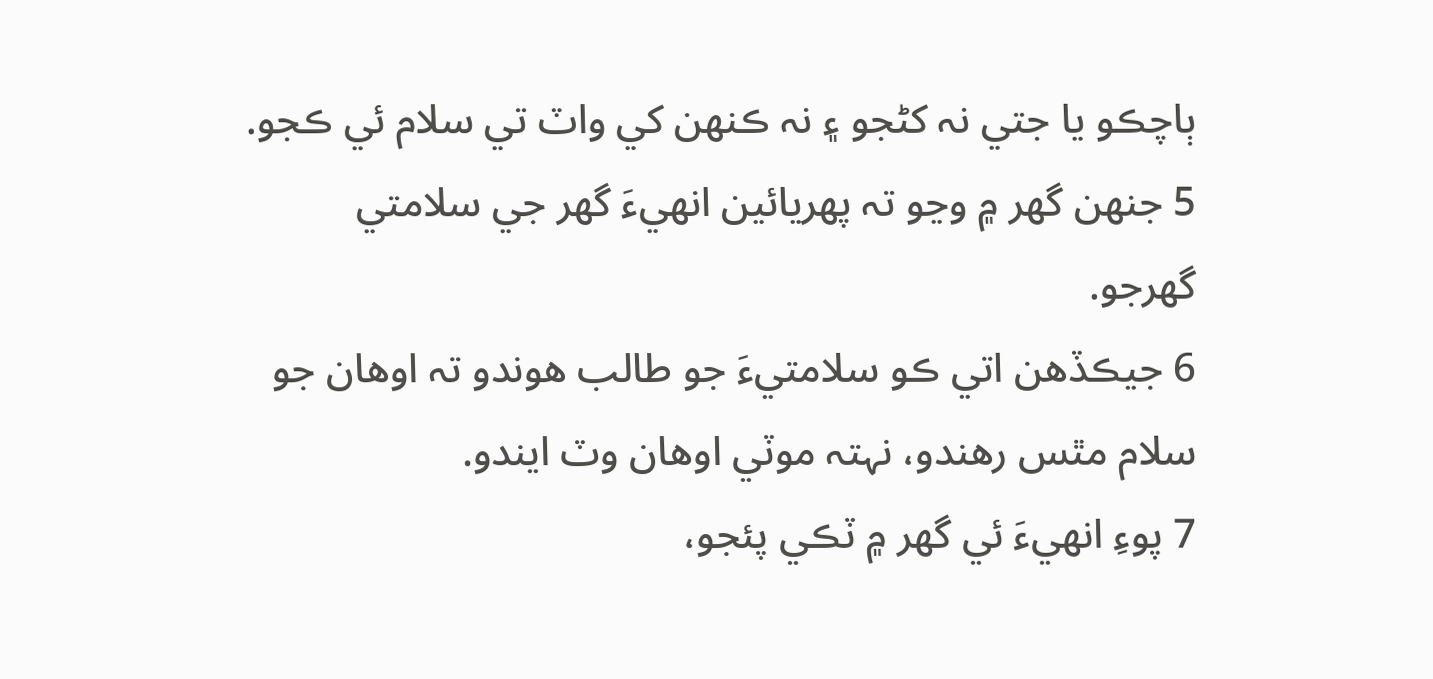ٻاچڪو يا جتي نہ کڻجو ۽ نہ ڪنھن کي واٽ تي سلام ئي ڪجو.
5 جنھن گھر ۾ وڃو تہ پھريائين انھيءَ گھر جي سلامتي گھرجو.
6 جيڪڏھن اتي ڪو سلامتيءَ جو طالب ھوندو تہ اوھان جو سلام مٿس رھندو، نہتہ موٽي اوھان وٽ ايندو.
7 پوءِ انھيءَ ئي گھر ۾ ٽڪي پئجو،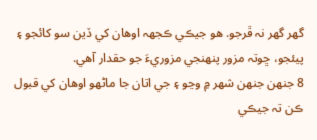گھر گھر نہ ڦرجو. ھو جيڪي ڪجھہ اوھان کي ڏين سو کائجو ۽ پيئجو، ڇوتہ مزور پنھنجي مزوريءَ جو حقدار آھي.
8 جنھن جنھن شھر ۾ وڃو ۽ جي اتان جا ماڻھو اوھان کي قبول ڪن تہ جيڪي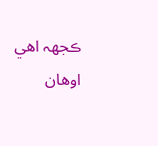ڪجھہ اھي اوھان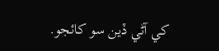کي آڻي ڏين سو کائجو.